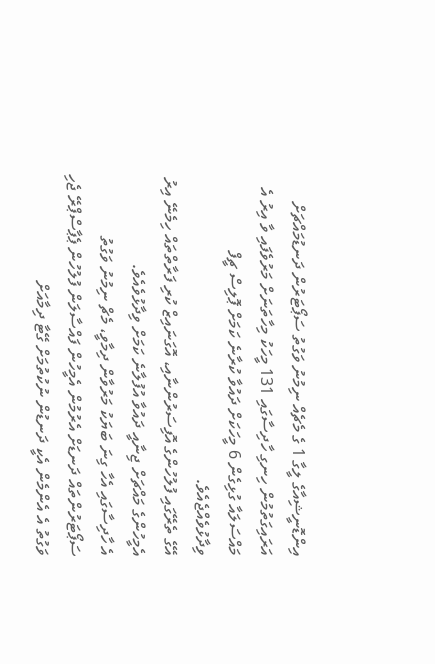އިންޑޮނީޝިއާގެ ލީގާ 1 ގެ މެޗެއް ނިމުނު ވަގުތު ސަޕޯޓަރުން ދަނޑުމައްޗަށް އަރައިގަތުމުން ހިނގި ހާދިސާގައި 131 މީހަކު މިހާތަނަށް މަރުވެފައި ވާ އިރު އެ މައްސަލައާ ގުޅިގެން 6 މީހަކަށް ދައުވާ ކުރާނެ ކަމަށް ޕޮލިސް ޗީފް ވިދާޅުވެއްޖެއެވެ.
އޭގެ ތެރޭގައި ފުލުހުންގެ އޮފިސަރުންނާއި، އޮގަނައިޒް ކުރި ފަރާތްތައް ހިމެނޭ އިރު އެމީހުންގެ މައްޗަށް ޖިނާއީ ދައުވާ އުފުލާނެ ކަމަށް ވިދާޅުވެއެވެ.
އެ ހާދިސާގައި އެހާ ގިނަ ބަޔަކު މަރުވާން ދިމާވީ، މެޗް ނިމުނު ވަގުތު ސަޕޯޓަރުންތައް ދަނޑަށް އެރުމުން އެމީހުން ފައްސާލަން ފުލުހުން ޕެޕާސްޕްރޭ ޖެހި ވަގުތު އެ އެންމެން އެކީ ދަނޑުން ނުކުތުމަށް ގޭޓާ ދިމާއަށް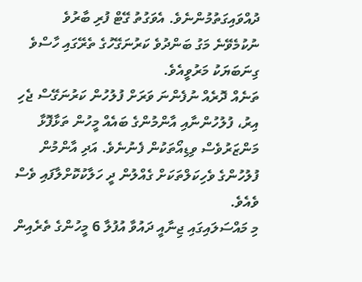ދުއްވައިގަތުމުންނެވެ. އެވަގުތު ގޭޓް ފުރި ބާރުވެ ނުކުމެވޭނެ މަގު ބަންދުވެ ކަރުނަގޭހުގެ ތެރޭގައި ހާސްވެ ގިނަބަޔަކު މަރުވީއެވެ.
ތަނެއް ދޮރެއް ނުފެންނަ ވަރަށް ފުލުހުން ކަރުނަގޭސް ޖެހި އިރު، ފުލުހުންނާއި އާންމުންގެ ބައެއް މީހުން ތަޅާފޮޅާ މަންޒަރުވެސް ވިޑިއޯތަކުން ފެނުނެވެ. އަދި އާންމުން ފުލުހުންގެ ވެހިކަލްތަކަށް ގެއްލުން ދީ ހަލާކުކޮށްލާފައި ވެސް ވެއެވެ.
މި މައްސަލައިގައި ޖިނާއީ ދައުވާ އުފުލާ 6 މީހުންގެ ތެރެއިން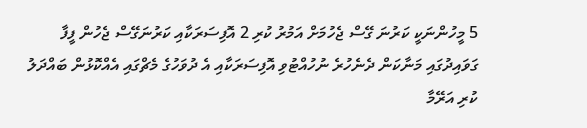5 މީހުންނަކީ ކަރުނަ ގޭސް ޖެހުމަށް އަމުރު ކުރި 2 އޮފިސަރަކާއި ކަރުނަގޭސް ޖެހުން ފީފާ ގަވައިދުގައި މަނާކަން ދެނެހުރެ ނުހުއްޓުވި އޮފިސަރަކާއި އެ ދުވަހުގެ މެޗްގައި އެއްކޮޅުން ބައްދަލު ކުރި އަރޭމާ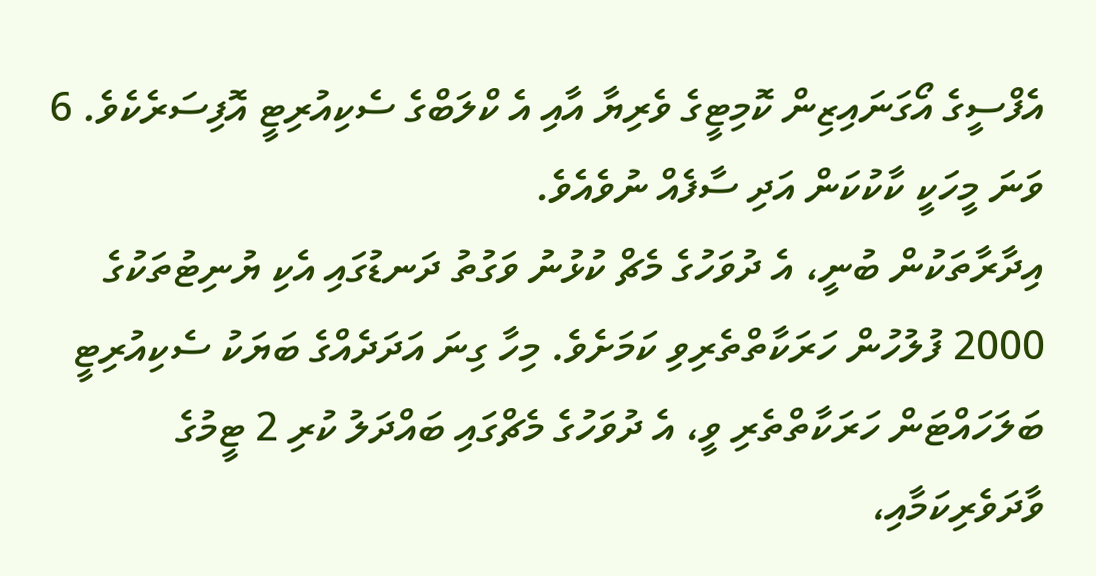އެފްސީގެ އޯގަނައިޒިން ކޮމިޓީގެ ވެރިޔާ އާއި އެ ކްލަބްގެ ސެކިއުރިޓީ އޮފިސަރެކެވެ. 6 ވަނަ މީހަކީ ކާކުކަން އަދި ސާފެއް ނުވެއެވެ.
އިދާރާތަކުން ބުނީ، އެ ދުވަހުގެ މެޗް ކުޅުނު ވަގުތު ދަނޑުގައި އެކި ޔުނިޓުތަކުގެ 2000 ފުލުހުން ހަރަކާތްތެރިވި ކަމަށެވެ. މިހާ ގިނަ އަދަދެއްގެ ބަޔަކު ސެކިއުރިޓީ ބަލަހައްޓަން ހަރަކާތްތެރި ވީ، އެ ދުވަހުގެ މެޗްގައި ބައްދަލު ކުރި 2 ޓީމުގެ ވާދަވެރިކަމާއި،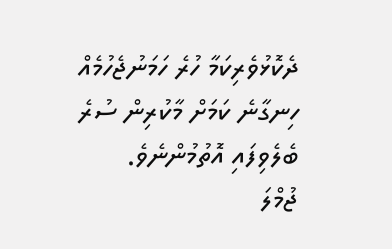ދެކޮޅުވެރިކަމާ ހުރެ ހަމަނުޖެހުމެއް ހިނގާނެ ކަމަށް މާކުރިން ސުރެ ބެލެވިފައި އޮތުމުންނެވެ.
ޖުމްލަ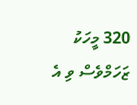320 މީހަކު ޒަހަމްވެސް ވި އެ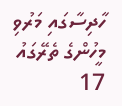ހާދިސާގައި މަރުވި މީހުންގެ ތެރޭގައު 17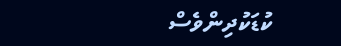ކުޑަކުދިންވެސް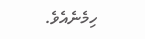ހިމެނެއެވެ.